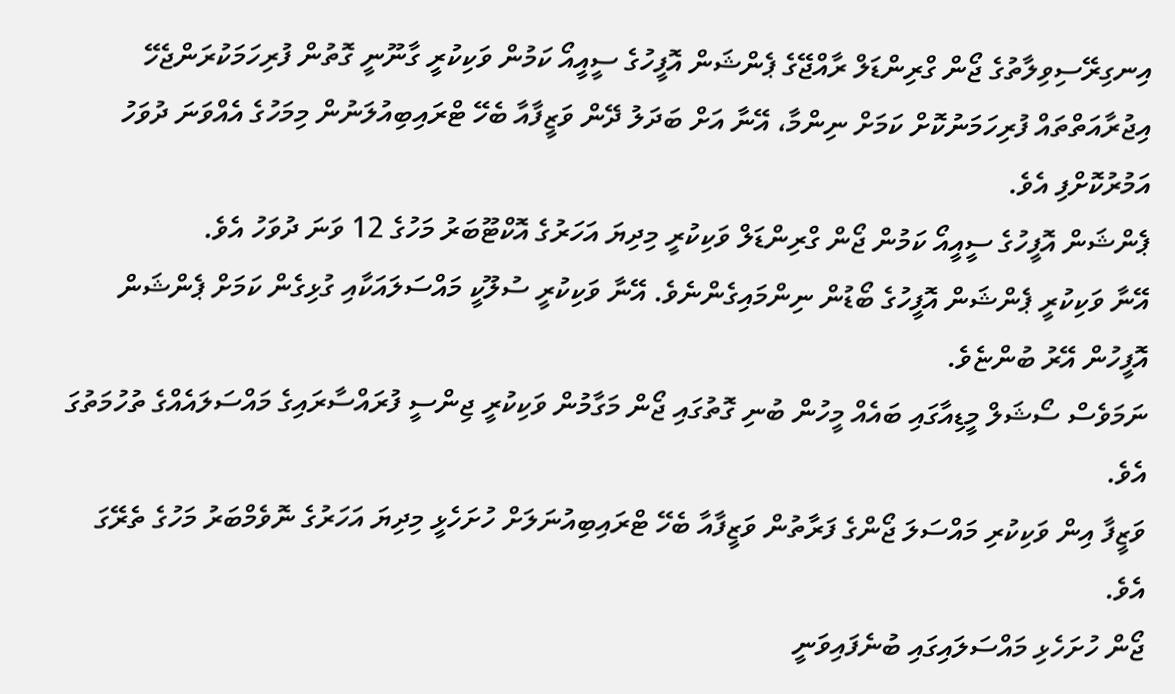އިނގިރޭސިވިލާތުގެ ޖޯން ގްރިންޑަލް ރާއްޖޭގެ ޕެންޝަން އޮފީހުގެ ސީއީއޯ ކަމުން ވަކިކުރީ ގާނޫނީ ގޮތުން ފުރިހަމަކުރަންޖެހޭ އިޖުރާއަތްތައް ފުރިހަމަނުކޮށް ކަމަށް ނިންމާ، އޭނާ އަށް ބަދަލު ދޭން ވަޒީފާއާ ބެހޭ ޓްރައިބިއުލަނުން މިމަހުގެ އެއްވަނަ ދުވަހު އަމުރުކޮށްފި އެވެ.
ޕެންޝަން އޮފީހުގެ ސީއީއޯ ކަމުން ޖޯން ގްރިންޑަލް ވަކިކުރީ މިދިޔަ އަހަރުގެ އޮކްޓޫބަރު މަހުގެ 12 ވަނަ ދުވަހު އެވެ.
އޭނާ ވަކިކުރީ ޕެންޝަން އޮފީހުގެ ބޯޑުން ނިންމައިގެންނެވެ. އޭނާ ވަކިކުރީ ސުލޫކީ މައްސަލައަކާއި ގުޅިގެން ކަމަށް ޕެންޝަން އޮފީހުން އޭރު ބުންޏެވެ.
ނަމަވެސް ސޯޝަލް މީޑިއާގައި ބައެއް މީހުން ބުނި ގޮތުގައި ޖޯން މަގާމުން ވަކިކުރީ ޖިންސީ ފުރައްސާރައިގެ މައްސަލައެއްގެ ތުހުމަތުގަ އެވެ.
ވަޒީފާ އިން ވަކިކުރި މައްސަލަ ޖޯންގެ ފަރާތުން ވަޒީފާއާ ބެހޭ ޓްރައިބިއުނަލަށް ހުށަހެޅީ މިދިޔަ އަހަރުގެ ނޮވެމްބަރު މަހުގެ ތެރޭގަ އެވެ.
ޖޯން ހުށަހެޅި މައްސަލައިގައި ބުނެފައިވަނީ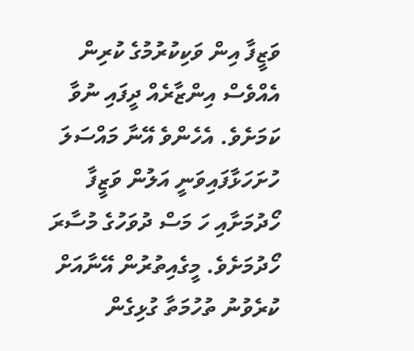ވަޒީފާ އިން ވަކިކުރުމުގެ ކުރިން އެއްވެސް އިންޒާރެއް ދީފައި ނުވާ ކަމަށެވެ. އެހެންވެ އޭނާ މައްސަލަ ހުށަހަޅާފައިވަނީ އަލުން ވަޒީފާ ހޯދުމަށާއި ހަ މަސް ދުވަހުގެ މުސާރަ ހޯދުމަށެވެ. މީގެއިތުރުން އޭނާއަށް ކުރެވުނު ތުހުމަތާ ގުޅިގެން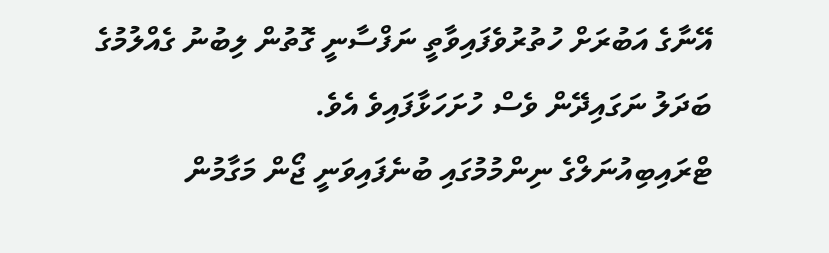އޭނާގެ އަބުރަށް ހުތުރުވެފައިވާތީ ނަފްސާނީ ގޮތުން ލިބުނު ގެއްލުމުގެ ބަދަލު ނަގައިދޭން ވެސް ހުށަހަޅާފައިވެ އެވެ.
ޓްރައިބިއުނަލްގެ ނިންމުމުގައި ބުނެފައިވަނީ ޖޯން މަގާމުން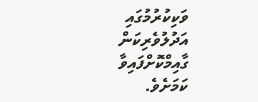ވަކިކުރުމުގައި އަދުލުވެރިކަން ގާއިމްކޮށްފައިވާ ކަމަށެވެ.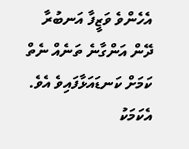އެހެންވެ ވަޒީފާ އަނބުރާ ދޭން އަންގާނެ ތަނެއް ނެތް ކަމަށް ކަނޑައަޅާފައިވެ އެވެ. އެކަމަކު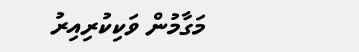މަގާމުން ވަކިކުރިއިރު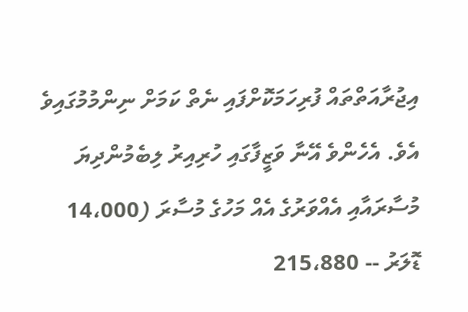އިޖުރާއަތްތައް ފުރިހަމަކޮށްފައި ނެތް ކަމަށް ނިންމުމުގައިވެ އެވެ. އެހެންވެ އޭނާ ވަޒީފާގައި ހުރިއިރު ލިބެމުންދިޔަ މުސާރައާއި އެއްވަރުގެ އެއް މަހުގެ މުސާރަ (14،000 ޑޮލަރު -- 215،880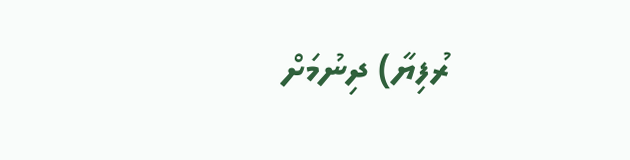ރުފިޔާ) ދިނުމަށް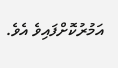އަމުރުކޮށްފައިވެ އެވެ.